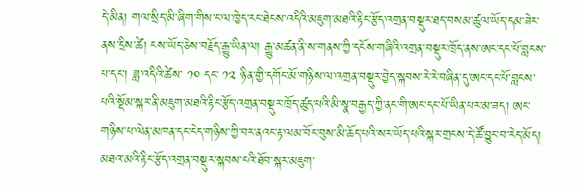དེ་མིན། གལ་སྲིད་མི་ཞིག་གིས་ང་ལ་ཁྱེད་རང་ཐེངས་འདིའི་མཇུག་མཐའི་རྟིང་རྩོད་འགྲན་བསྡུར་ཐད་བསམ་ཚུལ་ཡོད་དམ་ཟེར་ནས་དྲིས་ཚེ། ངས་ཡོད་ཅེས་བརྗོད་རྒྱུ་ཡིན་ལ། རྒྱུ་མཚན་ནི་ས་གནས་ཀྱི་དངོས་གཞིའི་འགྲན་བསྡུར་ཁྲོད་ནས་ཨང་དང་པོ་བླངས་པ་དང་། ཟླ་འདིའི་ཚེས་ ༡༠ དང་ ༡༢ ཉིན་གྱི་དགོང་མོ་གཉིས་ལ་འགྲན་བསྡུར་བྱེད་སྐབས་རེ་རེ་བཞིན་དུ་ཨང་དང་པོ་བླངས་པའི་སྡོམ་སྐར་ནི་མཇུག་མཐའི་རྟིང་རྩོད་འགྲན་བསྡུར་ཁྲོད་ཚུད་པའི་མི་སྣ་བརྒྱད་ཀྱི་ནང་གི་ཨང་དང་པོ་ཡིན་པར་མ་ཟད། ཨང་གཉིས་པ་ལེན་མཁན་དང་ངེད་གཉིས་ཀྱི་བར་ནའང་རྟ་ལམ་བོང་བུས་མི་ཆོད་པའི་སར་ཡོད་པའི་སྐར་གྲངས་དེ་ཚོ་བྱུང་བ་རེད་མོད། མཐའ་མའི་རྟིང་རྩོད་འགྲན་བསྡུར་སྐབས་ངའི་ཐོབ་སྐར་མཇུག་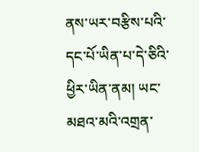ནས་ཡར་བརྩིས་པའི་དང་པོ་ཡིན་པ་དེ་ཅིའི་ཕྱིར་ཡིན་ནམ། ཡང་མཐའ་མའི་འགྲན་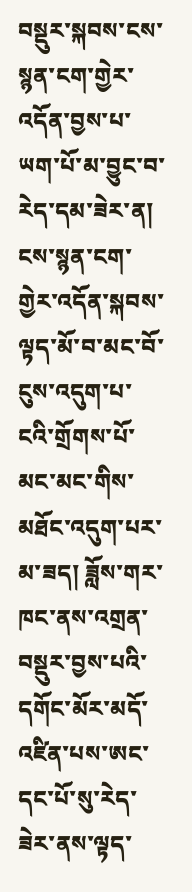བསྡུར་སྐབས་ངས་སྙན་ངག་གྱེར་འདོན་བྱས་པ་ཡག་པོ་མ་བྱུང་བ་རེད་དམ་ཟེར་ན། ངས་སྙན་ངག་གྱེར་འདོན་སྐབས་ལྟད་མོ་བ་མང་བོ་ངུས་འདུག་པ་ངའི་གྲོགས་པོ་མང་མང་གིས་མཐོང་འདུག་པར་མ་ཟད། ཟློས་གར་ཁང་ནས་འགྲན་བསྡུར་བྱས་པའི་དགོང་མོར་མདོ་འཛིན་པས་ཨང་དང་པོ་སུ་རེད་ཟེར་ནས་ལྟད་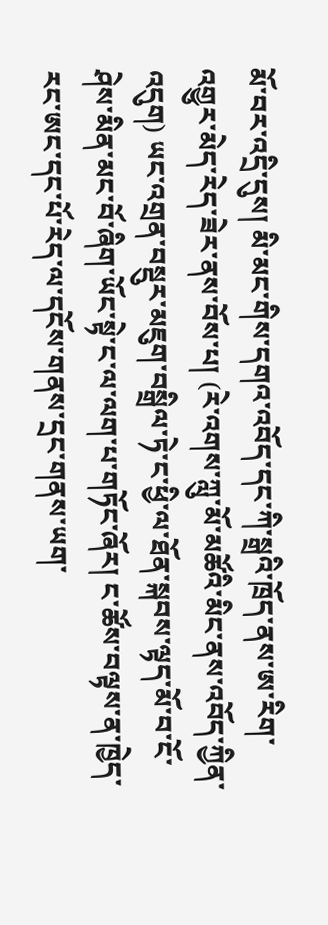མོ་བར་འདྲི་དུས། མི་མང་གིས་དགའ་འབོད་དང་ཀི་སྒྲའི་ཁྲོད་ནས་ཨ་རིག་འགྱུར་མེད་རེད་ཟེར་ནས་བོས་པ། (རེ་འགས་ཀླུ་མོ་མཚོའི་མིང་ནས་འབོད་ཀྱིན་འདུག) ཡང་འགྲན་བསྡུར་མཇུག་བསྒྲིལ་ཏེ་ང་ཕྱི་ལ་ཐོན་སྐབས་ལྟད་མོ་བ་ངོ་ཤེས་མིན་མང་བོ་ཞིག་ཡོང་སྟེ་ང་ལ་ལག་པ་གཏོང་ཞོར། ང་ཚོས་བལྟས་ན་ཁྱེད་རང་ཨང་དང་པོ་རེད་ལ་དངོས་གནས་དྲང་གནས་ཡག་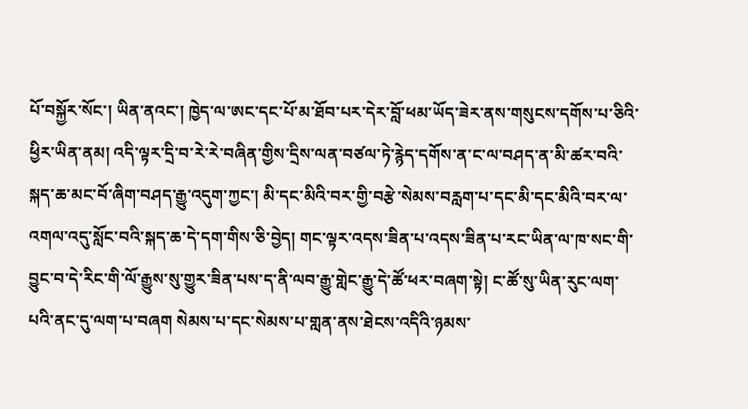པོ་བསྐྱོར་སོང་། ཡིན་ནའང་། ཁྱེད་ལ་ཨང་དང་པོ་མ་ཐོབ་པར་དེར་བློ་ཕམ་ཡོད་ཟེར་ནས་གསུངས་དགོས་པ་ཅིའི་ཕྱིར་ཡིན་ནམ། འདི་ལྟར་དྲི་བ་རེ་རེ་བཞིན་གྱིས་དྲིས་ལན་བཙལ་ཏེ་རྙེད་དགོས་ན་ང་ལ་བཤད་ན་མི་ཚར་བའི་སྐད་ཆ་མང་བོ་ཞིག་བཤད་རྒྱུ་འདུག་ཀྱང་། མི་དང་མིའི་བར་གྱི་བརྩེ་སེམས་བརླག་པ་དང་མི་དང་མིའི་བར་ལ་འགལ་འདུ་སློང་བའི་སྐད་ཆ་དེ་དག་གིས་ཅི་བྱེད། གང་ལྟར་འདས་ཟིན་པ་འདས་ཟིན་པ་རང་ཡིན་ལ་ཁ་སང་གི་བྱུང་བ་དེ་རིང་གི་ལོ་རྒྱུས་སུ་གྱུར་ཟིན་པས་ད་ནི་ལབ་རྒྱུ་གླེང་རྒྱུ་དེ་ཚོ་ཕར་བཞག་སྟེ། ང་ཚོ་སུ་ཡིན་རུང་ལག་པའི་ནང་དུ་ལག་པ་བཞག སེམས་པ་དང་སེམས་པ་གླན་ནས་ཐེངས་འདིའི་ཉམས་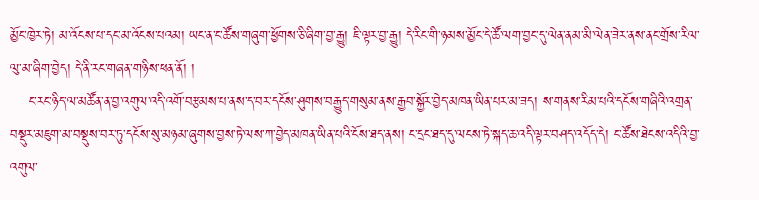མྱོང་ཁྱེར་ཏེ། མ་འོངས་པ་དང་མ་འོངས་པའམ། ཡང་ན་ང་ཚོས་གཞུག་ཕྱོགས་ཅི་ཞིག་བྱ་རྒྱུ། ཇི་ལྟར་བྱ་རྒྱུ། དེ་རིང་གི་ཉམས་མྱོང་དེ་ཚོ་ལག་བྱང་དུ་ལེན་ནམ་མི་ལེན་ཟེར་ནས་ནང་གྲོས་རིལ་ལུ་མ་ཞིག་བྱེད། དེ་ནི་རང་གཞན་གཉིས་ཕན་ནོ། །
    ང་རང་ཉིད་ལ་མཚོན་ན་བྱ་འགུལ་འདི་འགོ་བརྩམས་པ་ནས་ད་བར་དངོས་ཤུགས་བརྒྱུད་གསུམ་ནས་རྒྱབ་སྐྱོར་བྱེད་མཁན་ཡིན་པར་མ་ཟད། ས་གནས་རིམ་པའི་དངོས་གཞིའི་འགྲན་བསྡུར་མཇུག་མ་བསྡུས་བར་ཏུ་དངོས་སུ་མཉམ་ཞུགས་བྱས་ཏེ་ལས་ཀ་བྱེད་མཁན་ཡིན་པའི་ངོས་ཐད་ནས། ང་དྲང་ཐད་དུ་ལངས་ཏེ་སྐད་ཆ་འདི་ལྟར་བཤད་འདོད་དེ། ང་ཚོས་ཐེངས་འདིའི་བྱ་འགུལ་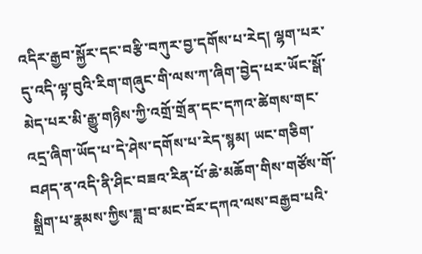འདིར་རྒྱབ་སྐྱོར་དང་བརྩི་བཀུར་བྱ་དགོས་པ་རེད། ལྷག་པར་དུ་འདི་ལྟ་བུའི་རིག་གཞུང་གི་ལས་ཀ་ཞིག་བྱེད་པར་ཡོང་སྒོ་མེད་པར་མི་རྒྱུ་གཉིས་ཀྱི་འགྲོ་གྲོན་དང་དཀའ་ཚེགས་གང་འདྲ་ཞིག་ཡོད་པ་དེ་ཤེས་དགོས་པ་རེད་སྙམ། ཡང་གཅིག་བཤད་ན་འདི་ནི་ཤིང་བཟའ་རིན་པོ་ཆེ་མཆོག་གིས་གཙོས་གོ་སྒྲིག་པ་རྣམས་ཀྱིས་ཟླ་བ་མང་བོར་དཀའ་ལས་བརྒྱབ་པའི་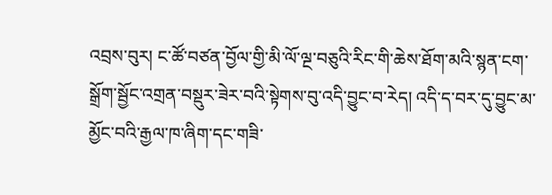འབྲས་བུར། ང་ཚོ་བཙན་བྱོལ་གྱི་མི་ལོ་ལྔ་བཅུའི་རིང་གི་ཆེས་ཐོག་མའི་སྙན་ངག་སྒྲོག་སྦྱོང་འགྲན་བསྡུར་ཟེར་བའི་སྟེགས་བུ་འདི་བྱུང་བ་རེད། འདི་ད་བར་དུ་བྱུང་མ་མྱོང་བའི་རྒྱལ་ཁ་ཞིག་དང་གཟི་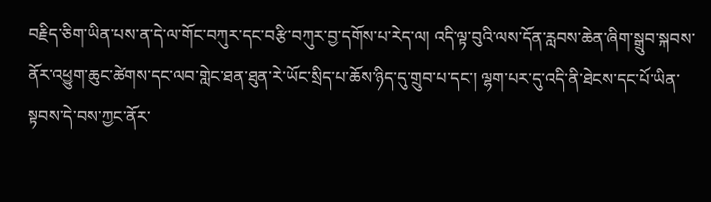བརྗིད་ཅིག་ཡིན་པས་ན་དེ་ལ་གོང་བཀུར་དང་བརྩི་བཀུར་བྱ་དགོས་པ་རེད་ལ། འདི་ལྟ་བུའི་ལས་དོན་རླབས་ཆེན་ཞིག་སྒྲུབ་སྐབས་ནོར་འཕྱུག་ཆུང་ཚེགས་དང་ལབ་གླེང་ཐན་ཐུན་རེ་ཡོང་སྲིད་པ་ཆོས་ཉིད་དུ་གྲུབ་པ་དང་། ལྷག་པར་དུ་འདི་ནི་ཐེངས་དང་པོ་ཡིན་སྟབས་དེ་བས་ཀྱང་ནོར་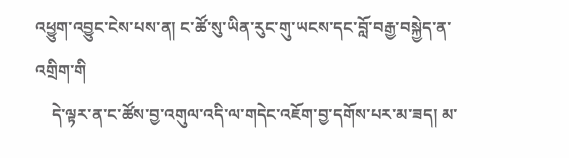འཕྱུག་འབྱུང་ངེས་པས་ན། ང་ཚོ་སུ་ཡིན་རུང་གུ་ཡངས་དང་བློ་བརྒྱ་བསྐྱེད་ན་འགྲིག་གི
    དེ་ལྟར་ན་ང་ཚོས་བྱ་འགུལ་འདི་ལ་གདེང་འཇོག་བྱ་དགོས་པར་མ་ཟད། མ་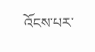འོངས་པར་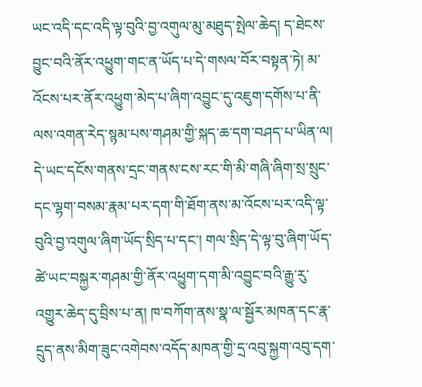ཡང་འདི་དང་འདི་ལྟ་བུའི་བྱ་འགུལ་མུ་མཐུད་སྤེལ་ཆེད། ད་ཐེངས་བྱུང་བའི་ནོར་འཕྱུག་གང་ན་ཡོད་པ་དེ་གསལ་བོར་བསྟན་ཏེ། མ་འོངས་པར་ནོར་འཕྱུག་མེད་པ་ཞིག་འབྱུང་དུ་འཇུག་དགོས་པ་ནི་ལས་འགན་རེད་སྙམ་པས་གཤམ་གྱི་སྐད་ཆ་དག་བཤད་པ་ཡིན་ལ། དེ་ཡང་དངོས་གནས་དྲང་གནས་ངས་རང་གི་མི་གཞི་ཞིག་སྲ་སྲུང་དང་ལྷག་བསམ་རྣམ་པར་དག་གི་ཐོག་ནས་མ་འོངས་པར་འདི་ལྟ་བུའི་བྱ་འགུལ་ཞིག་ཡོད་སྲིད་པ་དང་། གལ་སྲིད་དེ་ལྟ་བུ་ཞིག་ཡོད་ཚེ་ཡང་བསྐྱར་གཤམ་གྱི་ནོར་འཕྱུག་དག་མི་འབྱུང་བའི་རྒྱུ་རུ་འགྱུར་ཆེད་དུ་བྲིས་པ་ན། ཁ་བཀོག་ནས་སྣ་ལ་སྦྱོར་མཁན་དང་རྣ་དྲུད་ནས་མིག་ཟུང་འགེབས་འདོད་མཁན་གྱི་དྲ་འབུ་སྐྱག་འབུ་དག་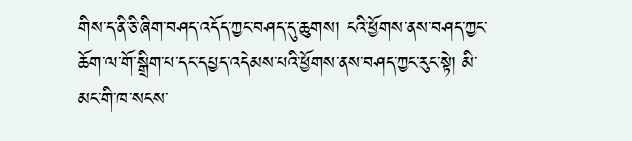གིས་ད་ནི་ཅི་ཞིག་བཤད་འདོད་ཀྱང་བཤད་དུ་ཆུགས། ངའི་ཕྱོགས་ནས་བཤད་ཀྱང་ཆོག་ལ་གོ་སྒྲིག་པ་དང་དཔྱད་འདེམས་པའི་ཕྱོགས་ནས་བཤད་ཀྱང་རུང་སྟེ། མི་མང་གི་ཁ་སངས་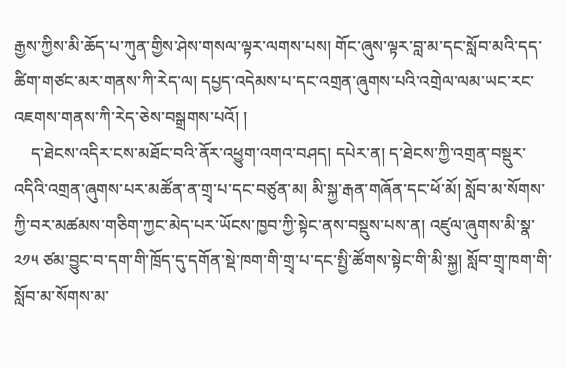རྒྱས་ཀྱིས་མི་ཆོད་པ་ཀུན་གྱིས་ཤེས་གསལ་ལྟར་ལགས་པས། གོང་ཞུས་ལྟར་བླ་མ་དང་སློབ་མའི་དད་ཚིག་གཙང་མར་གནས་ཀི་རེད་ལ། དཔྱད་འདེམས་པ་དང་འགྲན་ཞུགས་པའི་འགྲེལ་ལམ་ཡང་རང་འཇགས་གནས་ཀི་རེད་ཅེས་བསྒྲགས་པའོ། །
    ད་ཐེངས་འདིར་ངས་མཐོང་བའི་ནོར་འཕྱུག་འགའ་བཤད། དཔེར་ན། ད་ཐེངས་ཀྱི་འགྲན་བསྡུར་འདིའི་འགྲན་ཞུགས་པར་མཚོན་ན་གྲྭ་པ་དང་བཙུན་མ། མི་སྐྱ་རྒན་གཞོན་དང་ཕོ་མོ། སློབ་མ་སོགས་ཀྱི་བར་མཚམས་གཅིག་ཀྱང་མེད་པར་ཡོངས་ཁྱབ་ཀྱི་སྟེང་ནས་བསྡུས་པས་ན། འཛུལ་ཞུགས་མི་སྣ་ ༢༡༥ ཙམ་བྱུང་བ་དག་གི་ཁྲོད་དུ་དགོན་སྡེ་ཁག་གི་གྲྭ་པ་དང་སྤྱི་ཚོགས་སྟེང་གི་མི་སྐྱ། སློབ་གྲྭ་ཁག་གི་སློབ་མ་སོགས་མ་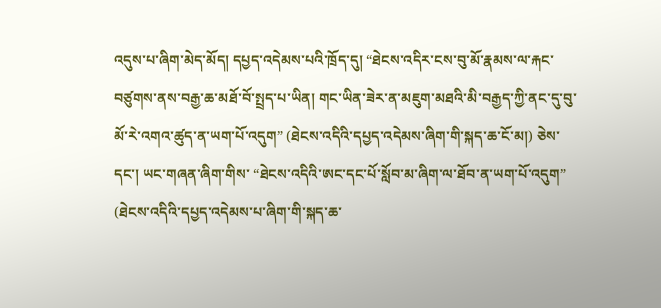འདུས་པ་ཞིག་མེད་མོད། དཔྱད་འདེམས་པའི་ཁྲོད་དུ། “ཐེངས་འདིར་ངས་བུ་མོ་རྣམས་ལ་རྐང་བཙུགས་ནས་བརྒྱ་ཆ་མཐོ་བོ་སྤྲད་པ་ཡིན། གང་ཡིན་ཟེར་ན་མཇུག་མཐའི་མི་བརྒྱད་ཀྱི་ནང་དུ་བུ་མོ་རེ་འགའ་ཚུད་ན་ཡག་པོ་འདུག” (ཐེངས་འདིའི་དཔྱད་འདེམས་ཞིག་གི་སྐད་ཆ་ངོ་མ།) ཅེས་དང་། ཡང་གཞན་ཞིག་གིས་ “ཐེངས་འདིའི་ཨང་དང་པོ་སློབ་མ་ཞིག་ལ་ཐོབ་ན་ཡག་པོ་འདུག” (ཐེངས་འདིའི་དཔྱད་འདེམས་པ་ཞིག་གི་སྐད་ཆ་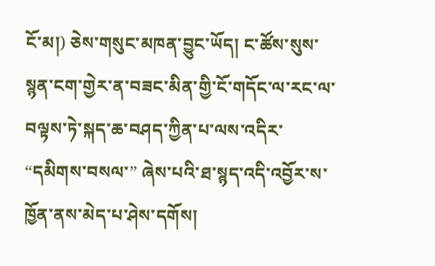ངོ་མ།) ཅེས་གསུང་མཁན་བྱུང་ཡོད། ང་ཚོས་སུས་སྙན་ངག་གྱེར་ན་བཟང་མིན་གྱི་ངོ་གདོང་ལ་རང་ལ་བལྟས་ཏེ་སྐད་ཆ་བཤད་ཀྱིན་པ་ལས་འདིར་ “དམིགས་བསལ་” ཞེས་པའི་ཐ་སྙད་འདི་འབྱོར་ས་ཁྱོན་ནས་མེད་པ་ཤེས་དགོས།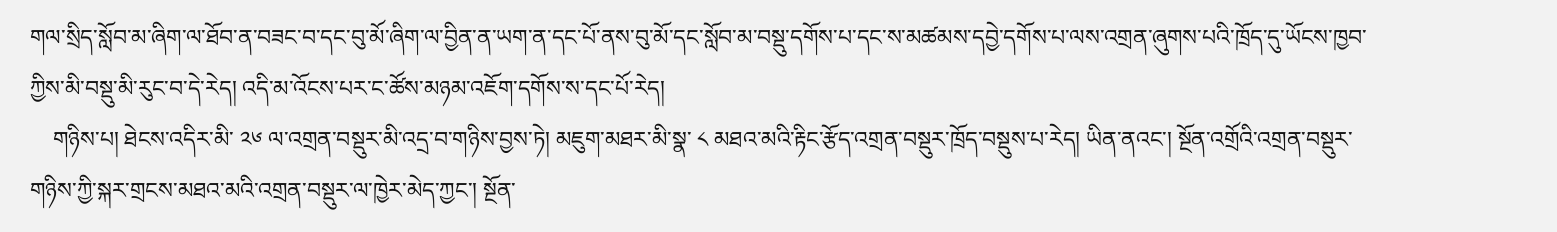གལ་སྲིད་སློབ་མ་ཞིག་ལ་ཐོབ་ན་བཟང་བ་དང་བུ་མོ་ཞིག་ལ་བྱིན་ན་ཡག་ན་དང་པོ་ནས་བུ་མོ་དང་སློབ་མ་བསྡུ་དགོས་པ་དང་ས་མཚམས་དབྱེ་དགོས་པ་ལས་འགྲན་ཞུགས་པའི་ཁྲོད་དུ་ཡོངས་ཁྱབ་ཀྱིས་མི་བསྡུ་མི་རུང་བ་དེ་རེད། འདི་མ་འོངས་པར་ང་ཚོས་མཉམ་འཇོག་དགོས་ས་དང་པོ་རེད།
    གཉིས་པ། ཐེངས་འདིར་མི་ ༢༦ ལ་འགྲན་བསྡུར་མི་འདྲ་བ་གཉིས་བྱས་ཏེ། མཇུག་མཐར་མི་སྣ་ ༨ མཐའ་མའི་རྟིང་རྩོད་འགྲན་བསྡུར་ཁྲོད་བསྡུས་པ་རེད། ཡིན་ནའང་། སྔོན་འགྲོའི་འགྲན་བསྡུར་གཉིས་ཀྱི་སྐར་གྲངས་མཐའ་མའི་འགྲན་བསྡུར་ལ་ཁྱེར་མེད་ཀྱང་། སྔོན་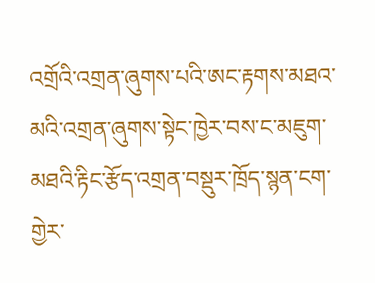འགྲོའི་འགྲན་ཞུགས་པའི་ཨང་རྟགས་མཐའ་མའི་འགྲན་ཞུགས་སྟེང་ཁྱེར་བས་ང་མཇུག་མཐའི་རྟིང་རྩོད་འགྲན་བསྡུར་ཁྲོད་སྙན་ངག་གྱེར་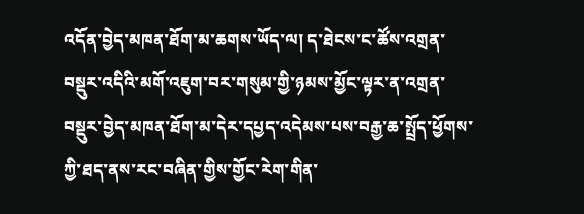འདོན་བྱེད་མཁན་ཐོག་མ་ཆགས་ཡོད་ལ། ད་ཐེངས་ང་ཚོས་འགྲན་བསྡུར་འདིའི་མགོ་འཇུག་བར་གསུམ་གྱི་ཉམས་མྱོང་ལྟར་ན་འགྲན་བསྡུར་བྱེད་མཁན་ཐོག་མ་དེར་དཔྱད་འདེམས་པས་བརྒྱ་ཆ་སྤྲོད་ཕྱོགས་ཀྱི་ཐད་ནས་རང་བཞིན་གྱིས་གྱོང་རེག་གིན་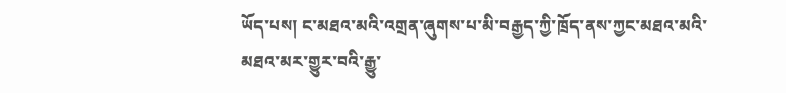ཡོད་པས། ང་མཐའ་མའི་འགྲན་ཞུགས་པ་མི་བརྒྱད་ཀྱི་ཁྲོད་ནས་ཀྱང་མཐའ་མའི་མཐའ་མར་གྱུར་བའི་རྒྱུ་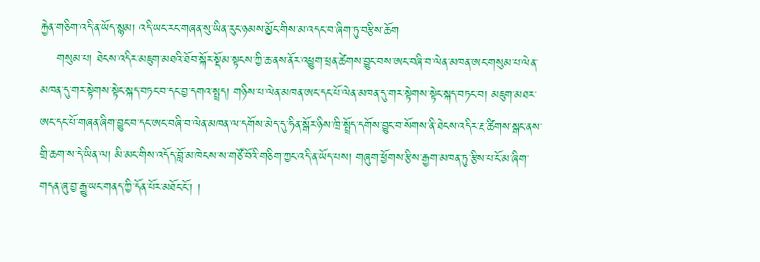རྐྱེན་གཅིག་འདི་ན་ཡོད་སྙམ། འདི་ཡང་རང་གཞན་སུ་ཡིན་རུང་ཉམས་མྱོང་གིས་མ་འདང་བ་ཞིག་ཏུ་བརྩིས་ཆོག
    གསུམ་པ། ཐེངས་འདིར་མཇུག་མཐའི་ཐོབ་སྐོར་སྡོམ་སྟངས་ཀྱི་ཆ་ནས་ནོར་འཕྱུག་ཕྲན་ཚེགས་བྱུང་བས་ཨང་བཞི་བ་ལེན་མཁན་ཨང་གསུམ་པ་ལེན་མཁན་དུ་གར་སྟེགས་སྟེང་སྐད་བཏང་བ་དང་བྱ་དགའ་སྤྲད། གཉིས་པ་ལེན་མཁན་ཨང་དང་པོ་ལེན་མཁན་དུ་གར་སྟེགས་སྟེང་སྐད་བཏང་བ། མཇུག་མཐར་ཨང་དང་པོ་གཞན་ཞིག་བྱུང་བ་དང་ཨང་བཞི་བ་ལེན་མཁན་ལ་དགོས་མེད་དུ་ཧིན་སྒོར་ཉིས་ཁྲི་སྤྲོད་དགོས་བྱུང་བ་སོགས་ནི་ཐེངས་འདིར་རྔ་ཚིགས་སྒང་ནས་གྲི་ཆག་ས་དེ་ཡིན་ལ། མི་མང་གིས་འདོད་བློ་མ་ཁེངས་ས་གཙོ་བོའི་གཅིག་ཀྱང་འདི་ན་ཡོད་པས། གཞུག་ཕྱོགས་རྩིས་རྒྱག་མཁན་ཏུ་རྩིས་པ་ངོ་མ་ཞིག་གདན་ཞུ་བྱ་རྒྱུ་ཡང་གནད་ཀྱི་དོན་པོར་མཐོང་ངོ་། །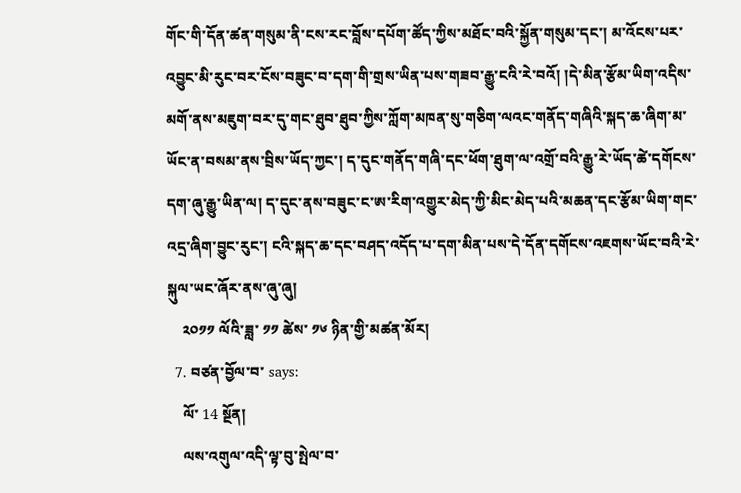གོང་གི་དོན་ཚན་གསུམ་ནི་ངས་རང་བློས་དཔོག་ཚོད་ཀྱིས་མཐོང་བའི་སྐྱོན་གསུམ་དང་། མ་འོངས་པར་འབྱུང་མི་རུང་བར་ངོས་བཟུང་བ་དག་གི་གྲས་ཡིན་པས་གཟབ་རྒྱུ་ངའི་རེ་བའོ། །དེ་མིན་རྩོམ་ཡིག་འདིས་མགོ་ནས་མཇུག་བར་དུ་གང་ཐུབ་ཐུབ་ཀྱིས་ཀློག་མཁན་སུ་གཅིག་ལའང་གནོད་གཞིའི་སྐད་ཆ་ཞིག་མ་ཡོང་ན་བསམ་ནས་བྲིས་ཡོད་ཀྱང་། ད་དུང་གནོད་གཞི་དང་ཕོག་ཐུག་ལ་འགྲོ་བའི་རྒྱུ་རེ་ཡོད་ཚེ་དགོངས་དག་ཞུ་རྒྱུ་ཡིན་ལ། ད་དུང་ནས་བཟུང་ང་ཨ་རིག་འགྱུར་མེད་ཀྱི་མིང་མེད་པའི་མཆན་དང་རྩོམ་ཡིག་གང་འདྲ་ཞིག་བྱུང་རུང་། ངའི་སྐད་ཆ་དང་བཤད་འདོད་པ་དག་མིན་པས་དེ་དོན་དགོངས་འཇགས་ཡོང་བའི་རེ་སྐུལ་ཡང་ཞོར་ནས་ཞུ་ཞུ།
    ༢༠༡༡ ལོའི་ཟླ་ ༡༡ ཚེས་ ༡༦ ཉིན་གྱི་མཚན་མོར།
  7. བཙན་བྱོལ་བ་ says:
    ལོ་ 14 སྔོན།
    ལས་འགུལ་འདི་ལྟ་བུ་སྤེལ་བ་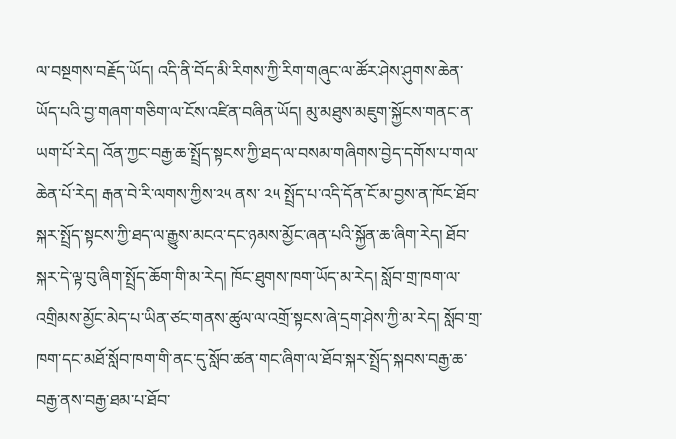ལ་བསྔགས་བརྗོད་ཡོད། འདི་ནི་བོད་མི་རིགས་ཀྱི་རིག་གཞུང་ལ་ཚོར་ཤེས་ཤུགས་ཆེན་ཡོད་པའི་བྱ་གཞག་གཅིག་ལ་ངོས་འཛིན་བཞིན་ཡོད། མུ་མཐུས་མཇུག་སྐྱོངས་གནང་ན་ཡག་པོ་རེད། འོན་ཀྱང་བརྒྱ་ཆ་སྤྲོད་སྟངས་ཀྱི་ཐད་ལ་བསམ་གཞིགས་བྱེད་དགོས་པ་གལ་ཆེན་པོ་རེད། རྒན་བེ་རི་ལགས་ཀྱིས་༢༥ ནས་ ༢༥ སྤྲོད་པ་འདི་དོན་ངོ་མ་བྱས་ན་ཁོང་ཐོབ་སྐར་སྤྲོད་སྟངས་ཀྱི་ཐད་ལ་རྒྱུས་མངའ་དང་ཉམས་མྱོང་ཞན་པའི་སྐྱོན་ཆ་ཞིག་རེད། ཐོབ་སྐར་དེ་ལྟ་བུ་ཞིག་སྤྲོད་ཆོག་གི་མ་རེད། ཁོང་ཐུགས་ཁག་ཡོད་མ་རེད། སློབ་གྲ་ཁག་ལ་འགྲིམས་མྱོང་མེད་པ་ཡིན་ཙང་གནས་ཚུལ་ལ་འགྲོ་སྟངས་ཞེ་དྲག་ཤེས་ཀྱི་མ་རེད། སློབ་གྲ་ཁག་དང་མཐོ་སློབ་ཁག་གི་ནང་དུ་སློབ་ཚན་གང་ཞིག་ལ་ཐོབ་སྐར་སྤྲོད་སྐབས་བརྒྱ་ཆ་བརྒྱ་ནས་བརྒྱ་ཐམ་པ་ཐོབ་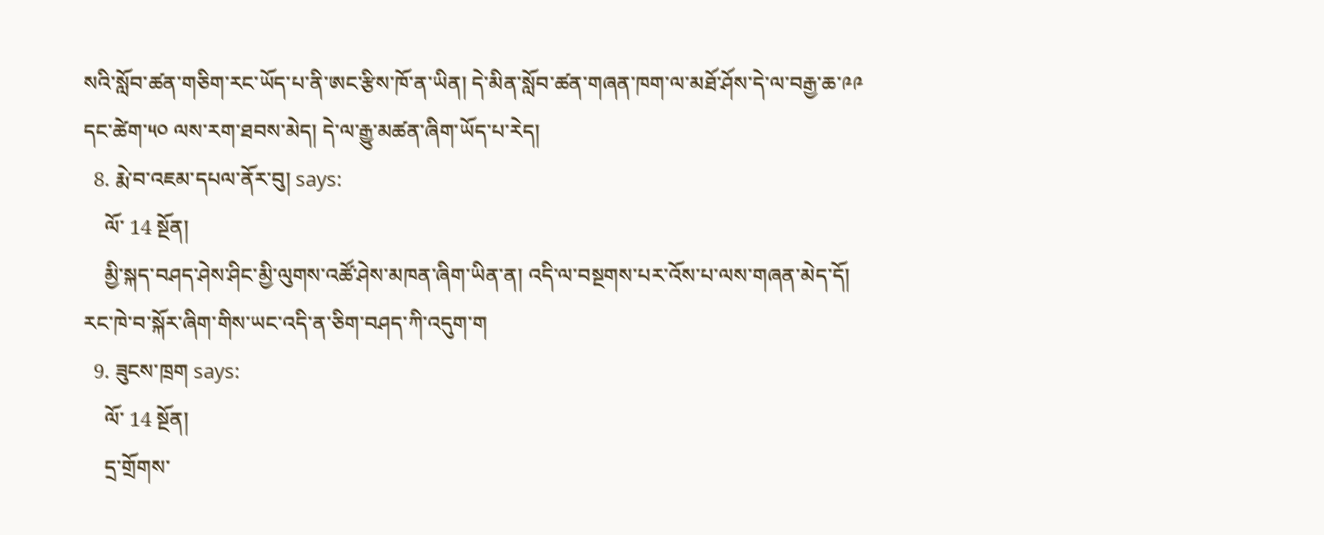སའི་སློབ་ཚན་གཅིག་རང་ཡོད་པ་ནི་ཨང་རྩིས་ཁོ་ན་ཡིན། དེ་མིན་སློབ་ཚན་གཞན་ཁག་ལ་མཐོ་ཤོས་དེ་ལ་བརྒྱ་ཆ་༩༩ དང་ཚེག་༥༠ ལས་རག་ཐབས་མེད། དེ་ལ་རྒྱུ་མཚན་ཞིག་ཡོད་པ་རེད།
  8. རྨེ་བ་འཇམ་དཔལ་ནོར་བུ། says:
    ལོ་ 14 སྔོན།
    མྱི་སྐད་བཤད་ཤེས་ཤིང་མྱི་ལུགས་འཚོ་ཤེས་མཁན་ཞིག་ཡིན་ན། འདི་ལ་བསྔགས་པར་འོས་པ་ལས་གཞན་མེད་དོ། རང་ཁེ་བ་སྐོར་ཞིག་གིས་ཡང་འདི་ན་ཅིག་བཤད་ཀི་འདུག་ག
  9. ཟུངས་ཁྲག says:
    ལོ་ 14 སྔོན།
    དྲ་གྲོགས་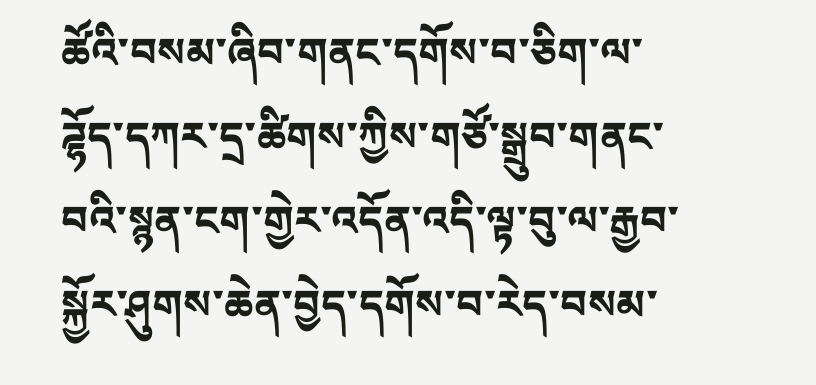ཚོའི་བསམ་ཞིབ་གནང་དགོས་བ་ཅིག་ལ་ཌྷོད་དཀར་དྲ་ཚིགས་ཀྱིས་གཙོ་སྒྲུབ་གནང་བའི་སྙན་ངག་གྱེར་འདོན་འདི་ལྟ་བུ་ལ་རྒྱབ་སྐྱོར་ཤུགས་ཆེན་བྱེད་དགོས་བ་རེད་བསམ་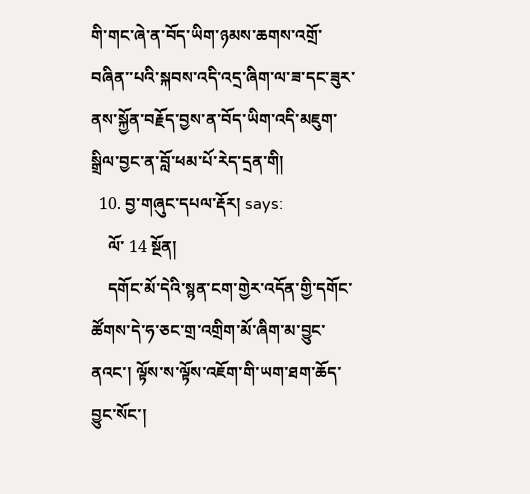གི་གང་ཞེ་ན་བོད་ཡིག་ཉམས་ཆགས་འགྲོ་བཞིན་་པའི་སྐབས་འདི་འདྲ་ཞིག་ལ་ཟ་དང་ཟུར་ནས་སྐྱོན་བརྗོད་བྱས་ན་བོད་ཡིག་འདི་མཇུག་སྒྲིལ་བྱང་ན་བློ་ཕམ་པོ་རེད་དྲན་གི།
  10. བྱ་གཞུང་དཔལ་རྡོར། says:
    ལོ་ 14 སྔོན།
    དགོང་མོ་དེའི་སྙན་ངག་གྱེར་འདོན་གྱི་དགོང་ཚོགས་དེ་ཧ་ཅང་གྲ་འགྲིག་མོ་ཞིག་མ་བྱུང་ནའང་། ལྟོས་ས་ལྟོས་འཇོག་གི་ཡག་ཐག་ཆོད་བྱུང་སོང་།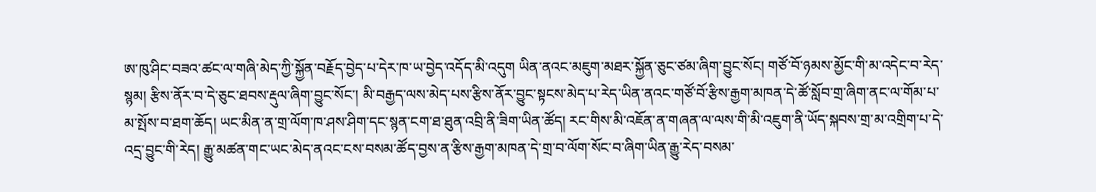ཨ་ཁུ་ཤིང་བཟའ་ཚང་ལ་གཞི་མེད་ཀྱི་སྐྱོན་བརྗོད་བྱེད་པ་དེར་ཁ་ཡ་བྱེད་འདོད་མི་འདུག ཡིན་ནའང་མཇུག་མཐར་སྐྱོན་ཅུང་ཙམ་ཞིག་བྱུང་སོང། གཙོ་བོ་ཉམས་མྱོང་གི་མ་འདེང་བ་རེད་སྙམ། རྩིས་ནོར་བ་དེ་ཅུང་ཐབས་རྡུལ་ཞིག་བྱུང་སོང་། མི་བརྒྱད་ལས་མེད་པས་རྩིས་ནོར་བྱུང་སྟངས་མེད་པ་རེད་ཡིན་ནའང་གཙོ་བོ་རྩིས་རྒྱག་མཁན་དེ་ཚོ་སློབ་གྲ་ཞིག་ནང་ལ་གོམ་པ་མ་སྤོས་བ་ཐག་ཆོད། ཡང་མིན་ན་གྲ་ལོག་ཁ་ཤས་ཤིག་དང་སྙན་ངག་ཐ་ཐུན་འབྲི་ནི་ཟིག་ཡིན་ཚོད། རང་གིས་མི་འཇོན་ན་གཞན་ལ་ལས་གི་མི་འཇུག་ནི་ཡོད་སྐབས་གྲ་མ་འགྲིག་པ་དེ་འདྲ་བྱུང་གི་རེད། རྒྱུ་མཚན་གང་ཡང་མེད་ནའང་ངས་བསམ་ཚོད་བྱས་ན་རྩིས་རྒྱག་མཁན་དེ་གྲ་བ་ལོག་སོང་བ་ཞིག་ཡིན་རྒྱུ་རེད་བསམ་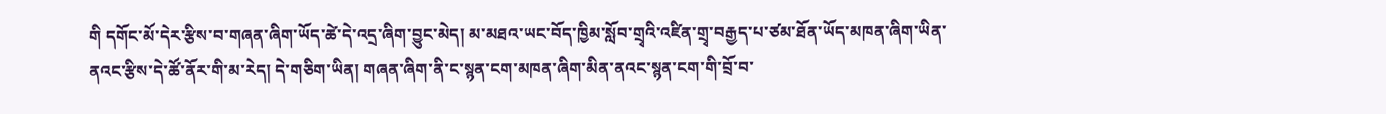གི དགོང་མོ་དེར་རྩིས་བ་གཞན་ཞིག་ཡོད་ཚེ་དེ་འདྲ་ཞིག་བྱུང་མེད། མ་མཐའ་ཡང་བོད་ཁྱིམ་སློབ་གྲྭའི་འཛིན་གྲྭ་བརྒྱད་པ་ཙམ་ཐོན་ཡོད་མཁན་ཞིག་ཡིན་ནའང་རྩིས་དེ་ཚོ་ནོར་གི་མ་རེད། དེ་གཅིག་ཡིན། གཞན་ཞིག་ནི་ང་སྙན་ངག་མཁན་ཞིག་མིན་ནའང་སྙན་ངག་གི་བྲོ་བ་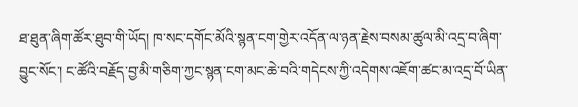ཐ་ཐུན་ཞིག་ཚོར་ཐུབ་གི་ཡོད། ཁ་སང་དགོང་མོའི་སྙན་ངག་གྱེར་འདོན་ལ་ཉན་རྗེས་བསམ་ཚུལ་མི་འདྲ་བ་ཞིག་བྱུང་སོང་། ང་ཚོའི་བརྗོད་བྱ་མི་གཅིག་ཀྱང་སྙན་ངག་མང་ཆེ་བའི་གདེངས་ཀྱི་འདེགས་འཇོག་ཚང་མ་འདྲ་བོ་ཡིན་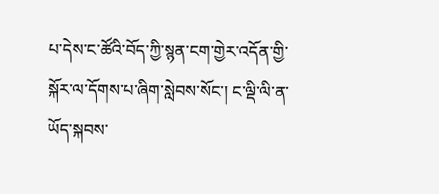པ་དེས་ང་ཚོའི་བོད་ཀྱི་སྙན་ངག་གྱེར་འདོན་གྱི་སྐོར་ལ་དོགས་པ་ཞིག་སླེབས་སོང་། ང་ལྡི་ལི་ན་ཡོད་སྐབས་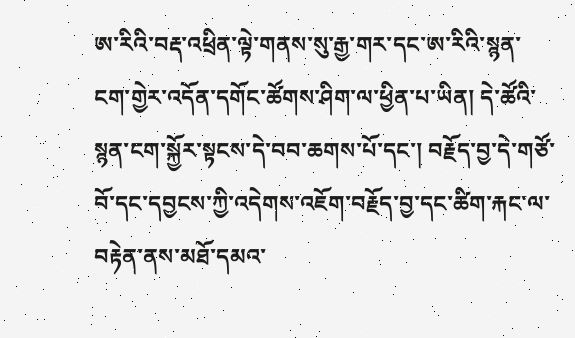ཨ་རིའི་བརྡ་འཕྲིན་ལྟེ་གནས་སུ་རྒྱ་གར་དང་ཨ་རིའི་སྙན་ངག་གྱེར་འདོན་དགོང་ཚོགས་ཤིག་ལ་ཕྱིན་པ་ཡིན། དེ་ཚོའི་སྙན་ངག་སྐྱོར་སྟངས་དེ་བབ་ཆགས་པོ་དང་། བརྗོད་བྱ་དེ་གཙོ་བོ་དང་དབྱངས་ཀྱི་འདེགས་འཇོག་བརྗོད་བྱ་དང་ཚིག་རྐང་ལ་བརྟེན་ནས་མཐོ་དམའ་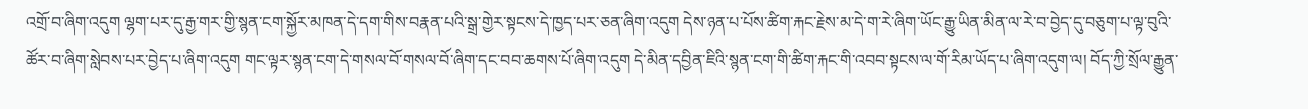འགྲོ་བ་ཞིག་འདུག ལྷག་པར་དུ་རྒྱ་གར་གྱི་སྙན་ངག་སྐྱོར་མཁན་དེ་དག་གིས་བརྣན་པའི་སྒྲ་གྱེར་སྟངས་དེ་ཁྱད་པར་ཅན་ཞིག་འདུག དེས་ཉན་པ་པོས་ཚིག་རྐང་རྗེས་མ་དེ་ག་རེ་ཞིག་ཡོང་རྒྱུ་ཡིན་མིན་ལ་རེ་བ་བྱེད་དུ་བཅུག་པ་ལྟ་བུའི་ཚོར་བ་ཞིག་སླེབས་པར་བྱེད་པ་ཞིག་འདུག གང་ལྟར་སྙན་ངག་དེ་གསལ་བོ་གསལ་བོ་ཞིག་དང་བབ་ཆགས་པོ་ཞིག་འདུག དེ་མིན་དབྱིན་ཇིའི་སྙན་ངག་གི་ཚིག་རྐང་གི་འབབ་སྟངས་ལ་གོ་རིམ་ཡོད་པ་ཞིག་འདུག་ལ། བོད་ཀྱི་སྲོལ་རྒྱུན་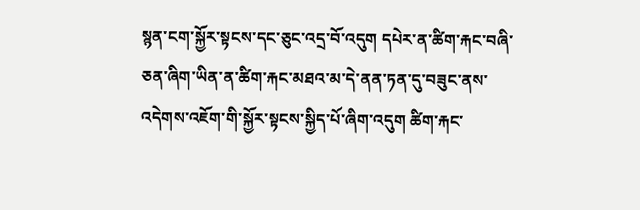སྙན་ངག་སྐྱོར་སྟངས་དང་ཅུང་འདྲ་བོ་འདུག དཔེར་ན་ཚིག་རྐང་བཞི་ཅན་ཞིག་ཡིན་ན་ཚིག་རྐང་མཐའ་མ་དེ་ནན་ཏན་དུ་བཟུང་ནས་འདེགས་འཇོག་གི་སྐྱོར་སྟངས་སྐྱིད་པོ་ཞིག་འདུག ཚིག་རྐང་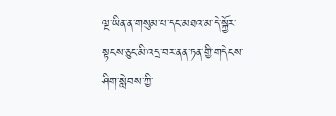ལྔ་ཡིན་ན་གསུམ་པ་དང་མཐའ་མ་དེ་སྐྱོར་སྟངས་ཅུང་མི་འདྲ་བར་ནན་ཏན་གྱི་གདེངས་ཤིག་སླེབས་ཀྱི་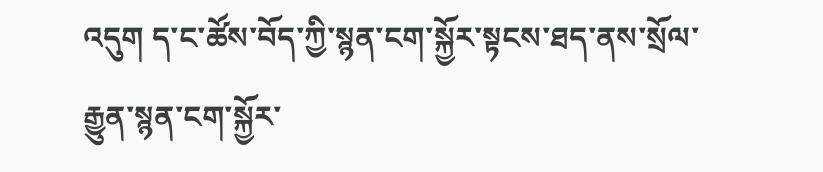འདུག ད་ང་ཚོས་བོད་ཀྱི་སྙན་ངག་སྐྱོར་སྟངས་ཐད་ནས་སྲོལ་རྒྱུན་སྙན་ངག་སྐྱོར་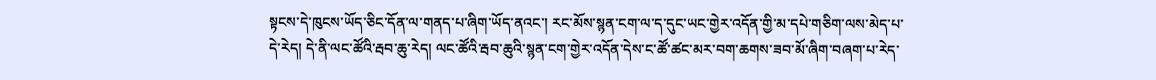སྟངས་དེ་ཁུངས་ཡོད་ཅིང་དོན་ལ་གནད་པ་ཞིག་ཡོད་ནའང་། རང་མོས་སྙན་ངག་ལ་ད་དུང་ཡང་གྱེར་འདོན་གྱི་མ་དཔེ་གཅིག་ལས་མེད་པ་དེ་རེད། དེ་ནི་ལང་ཚོའི་རྦབ་ཆུ་རེད། ལང་ཚོའི་རྦབ་ཆུའི་སྙན་ངག་གྱེར་འདོན་དེས་ང་ཚོ་ཚང་མར་བག་ཆགས་ཟབ་མོ་ཞིག་བཞག་པ་རེད་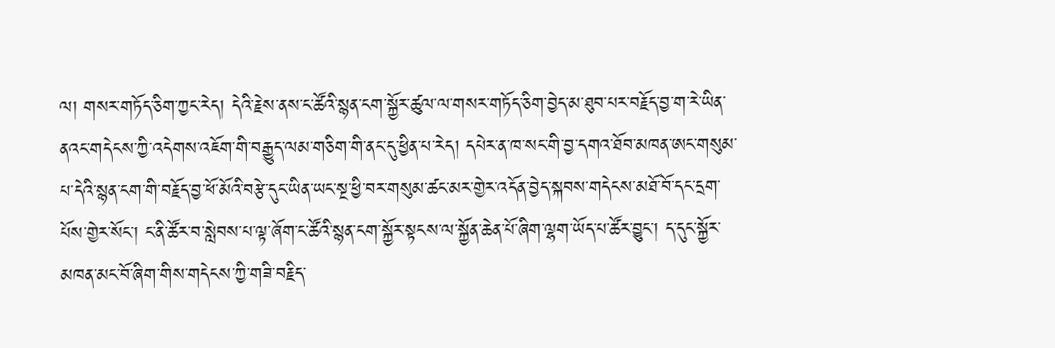ལ། གསར་གཏོད་ཅིག་ཀྱང་རེད། དེའི་རྗེས་ནས་ང་ཚོའི་སྙན་ངག་སྐྱོར་ཚུལ་ལ་གསར་གཏོད་ཅིག་བྱེད་མ་ཐུབ་པར་བརྗོད་བྱ་ག་རེ་ཡིན་ནའང་གདེངས་ཀྱི་འདེགས་འཇོག་གི་བརྒྱུད་ལམ་གཅིག་གི་ནང་དུ་ཕྱིན་པ་རེད། དཔེར་ན་ཁ་སང་གི་བྱ་དགའ་ཐོབ་མཁན་ཨང་གསུམ་པ་དེའི་སྙན་ངག་གི་བརྗོད་བྱ་ཕོ་མོའི་བརྩེ་དུང་ཡིན་ཡང་སྔ་ཕྱི་བར་གསུམ་ཚང་མར་གྱེར་འདོན་བྱེད་སྐབས་གདེངས་མཐོ་བོ་དང་དྲག་པོས་གྱེར་སོང་། ང་ནི་ཚོར་བ་སླེབས་པ་ལྟ་ཞོག་ང་ཚོའི་སྙན་ངག་སྐྱོར་སྟངས་ལ་སྐྱོན་ཆེན་པོ་ཞིག་ལྷག་ཡོད་པ་ཚོར་བྱུང་། ད་དུང་སྐྱོར་མཁན་མང་བོ་ཞིག་གིས་གདེངས་ཀྱི་གཟི་བརྗིད་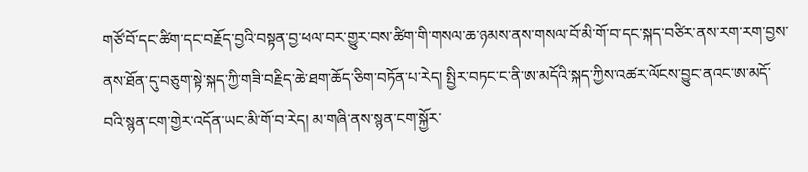གཙོ་བོ་དང་ཚིག་དང་བརྗོད་བྱའི་བསྟན་བྱ་ཕལ་བར་གྱུར་བས་ཚིག་གི་གསལ་ཆ་ཉམས་ནས་གསལ་བོ་མི་གོ་བ་དང་སྐད་བཙིར་ནས་རག་རག་བྱས་ནས་ཐོན་དུ་བཅུག་སྟེ་སྐད་ཀྱི་གཟི་བརྗིད་ཆེ་ཐག་ཆོད་ཅིག་བཏོན་པ་རེད། སྤྱིར་བཏང་ང་ནི་ཨ་མདོའི་སྐད་ཀྱིས་འཚར་ལོངས་བྱུང་ནའང་ཨ་མདོ་བའི་སྙན་ངག་གྱེར་འདོན་ཡང་མི་གོ་བ་རེད། མ་གཞི་ནས་སྙན་ངག་སྐྱོར་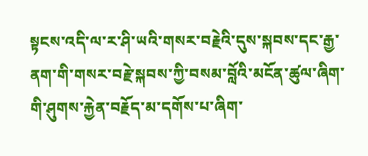སྟངས་འདི་ལ་ར་ཤི་ཡའི་གསར་བརྗེའི་དུས་སྐབས་དང་རྒྱ་ནག་གི་གསར་བརྗེ་སྐབས་ཀྱི་བསམ་བློའི་མངོན་ཚུལ་ཞིག་གི་ཤུགས་རྐྱེན་བརྗོད་མ་དགོས་པ་ཞིག་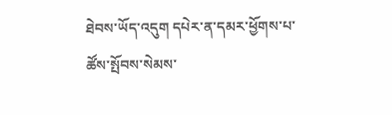ཐེབས་ཡོད་འདུག དཔེར་ན་དམར་ཕྱོགས་པ་ཚོས་སྤོབས་སེམས་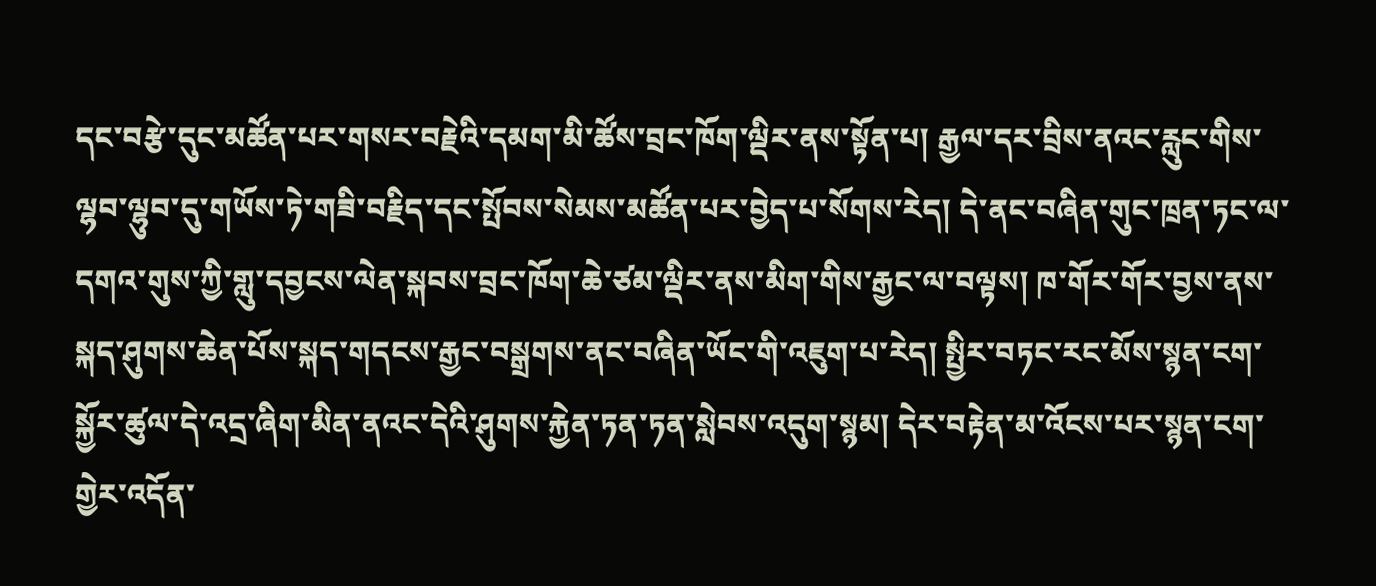དང་བརྩེ་དུང་མཚོན་པར་གསར་བརྗེའི་དམག་མི་ཚོས་བྲང་ཁོག་ལྡིར་ནས་སྟོན་པ། རྒྱལ་དར་བྲིས་ནའང་རླུང་གིས་ལྷབ་ལྷུབ་དུ་གཡོས་ཏེ་གཟི་བརྗིད་དང་སྤོབས་སེམས་མཚོན་པར་བྱེད་པ་སོགས་རེད། དེ་ནང་བཞིན་གུང་ཁྲན་ཏང་ལ་དགའ་གུས་ཀྱི་གླུ་དབྱངས་ལེན་སྐབས་བྲང་ཁོག་ཆེ་ཙམ་ལྡིར་ནས་མིག་གིས་རྒྱང་ལ་བལྟས། ཁ་གོར་གོར་བྱས་ནས་སྐད་ཤུགས་ཆེན་པོས་སྐད་གདངས་རྒྱང་བསྒྲགས་ནང་བཞིན་ཡོང་གི་འཇུག་པ་རེད། སྤྱིར་བཏང་རང་མོས་སྙན་ངག་སྐྱོར་ཚུལ་དེ་འདྲ་ཞིག་མིན་ནའང་དེའི་ཤུགས་རྐྱེན་ཏན་ཏན་སླེབས་འདུག་སྙམ། དེར་བརྟེན་མ་འོངས་པར་སྙན་ངག་གྱེར་འདོན་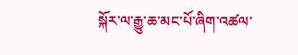སྐོར་ལ་རྒྱུ་ཆ་མང་པོ་ཞིག་འཚལ་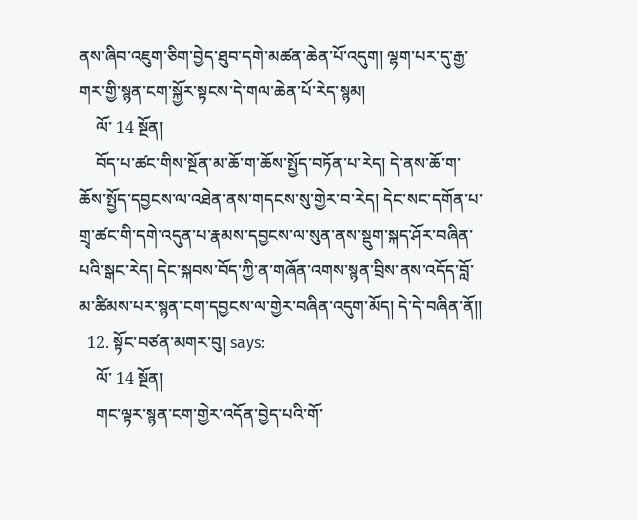ནས་ཞིབ་འཇུག་ཅིག་བྱེད་ཐུབ་དགེ་མཚན་ཆེན་པོ་འདུག། ལྷག་པར་དུ་རྒྱ་གར་གྱི་སྙན་ངག་སྐྱོར་སྟངས་དེ་གལ་ཆེན་པོ་རེད་སྙམ།
    ལོ་ 14 སྔོན།
    བོད་པ་ཚང་གིས་སྔོན་མ་ཆོ་ག་ཆོས་སྤྱོད་བཏོན་པ་རེད། དེ་ནས་ཆོ་ག་ཆོས་སྤྱོད་དབྱངས་ལ་འཐེན་ནས་གདངས་སུ་གྱེར་བ་རེད། དེང་སང་དགོན་པ་གྲྭ་ཚང་གི་དགེ་འདུན་པ་རྣམས་དབྱངས་ལ་སུན་ནས་སྡུག་སྐད་ཤོར་བཞིན་པའི་སྒང་རེད། དེང་སྐབས་བོད་ཀྱི་ན་གཞོན་འགས་སྙན་བྲིས་ནས་འདོད་བློ་མ་ཚིམས་པར་སྙན་ངག་དབྱངས་ལ་གྱེར་བཞིན་འདུག་མོད། དེ་དེ་བཞིན་ནོ།།
  12. སྟོང་བཙན་མགར་བུ། says:
    ལོ་ 14 སྔོན།
    གང་ལྟར་སྙན་ངག་གྱེར་འདོན་བྱེད་པའི་གོ་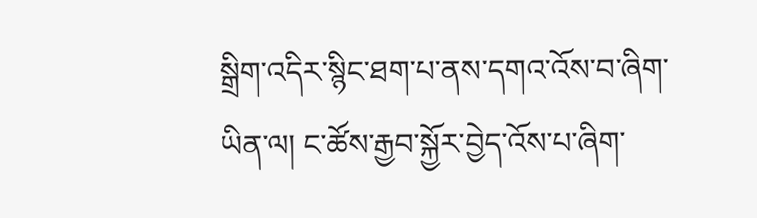སྒྲིག་འདིར་སྙིང་ཐག་པ་ནས་དགའ་འོས་བ་ཞིག་ཡིན་ལ། ང་ཚོས་རྒྱབ་སྐྱོར་བྱེད་འོས་པ་ཞིག་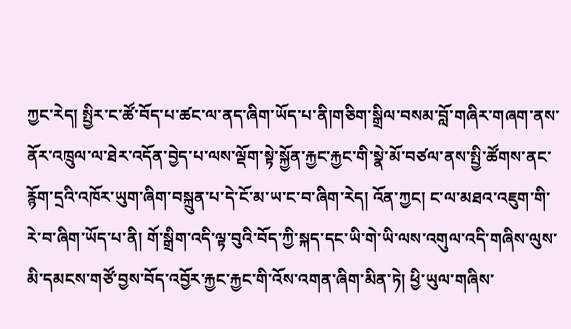ཀྱང་རེད། སྤྱིར་ང་ཚོ་བོད་པ་ཚང་ལ་ནད་ཞིག་ཡོད་པ་ནི།གཅིག་སྒྲིལ་བསམ་བློ་གཞིར་གཞག་ནས་ནོར་འཁྲུལ་ལ་ཐེར་འདོན་བྱེད་པ་ལས་ལྡོག་སྟེ་སྐྱོན་རྐྱང་རྐྱང་གི་སྣེ་མོ་བཙལ་ནས་སྤྱི་ཚོགས་ནང་རྙོག་དྲའི་འཁོར་ཡུག་ཞིག་བསྐྲུན་པ་དེ་ངོ་མ་ཡ་ང་བ་ཞིག་རེད། འོན་ཀྱང། ང་ལ་མཐའ་འཇུག་གི་རེ་བ་ཞིག་ཡོད་པ་ནི། གོ་སྒྲིག་འདི་ལྟ་བུའི་བོད་ཀྱི་སྐད་དང་ཡི་གེ་ཡི་ལས་འགུལ་འདི་གཞིས་ལུས་མི་དམངས་གཙོ་བྱས་བོད་འབྱོར་རྐྱང་རྐྱང་གི་འོས་འགན་ཞིག་མིན་ཏེ། ཕྱི་ཡུལ་གཞིས་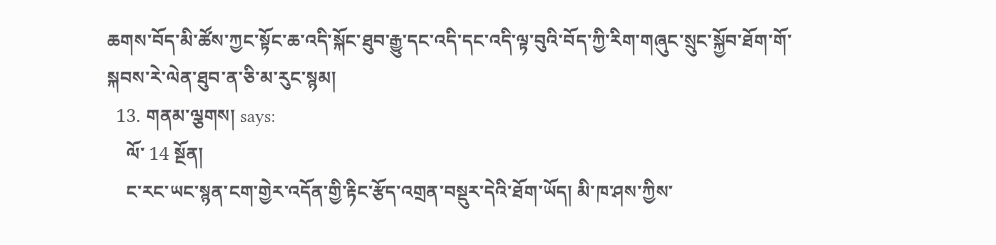ཆགས་བོད་མི་ཚོས་ཀྱང་སྟོང་ཆ་འདི་སྐོང་ཐུབ་རྒྱུ་དང་འདི་དང་འདི་ལྟ་བུའི་བོད་ཀྱི་རིག་གཞུང་སྲུང་སྐྱོབ་ཐོག་གོ་སྐབས་རེ་ལེན་ཐུབ་ན་ཅི་མ་རུང་སྙམ།
  13. གནམ་ལྕགས། says:
    ལོ་ 14 སྔོན།
    ང་རང་ཡང་སྙན་ངག་གྱེར་འདོན་གྱི་རྟིང་རྩོད་འགྲན་བསྡུར་དེའི་ཐོག་ཡོད། མི་ཁ་ཤས་ཀྱིས་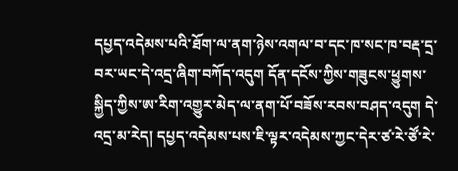དཔྱད་འདེམས་པའི་ཐོག་ལ་ནག་ཉེས་འགལ་བ་དང་ཁ་སང་ཁ་བརྡ་དྲ་བར་ཡང་དེ་འདྲ་ཞིག་བཀོད་འདུག དོན་དངོས་ཀྱིས་གཟུངས་ཕྱུགས་སྐྱིད་ཀྱིས་ཨ་རིག་འགྱུར་མེད་ལ་ནག་པོ་བཟོས་རབས་བཤད་འདུག དེ་འདྲ་མ་རེད། དཔྱད་འདེམས་པས་ཇི་ལྟར་འདེམས་ཀྱང་དེར་ཙ་རེ་ཙོ་རེ་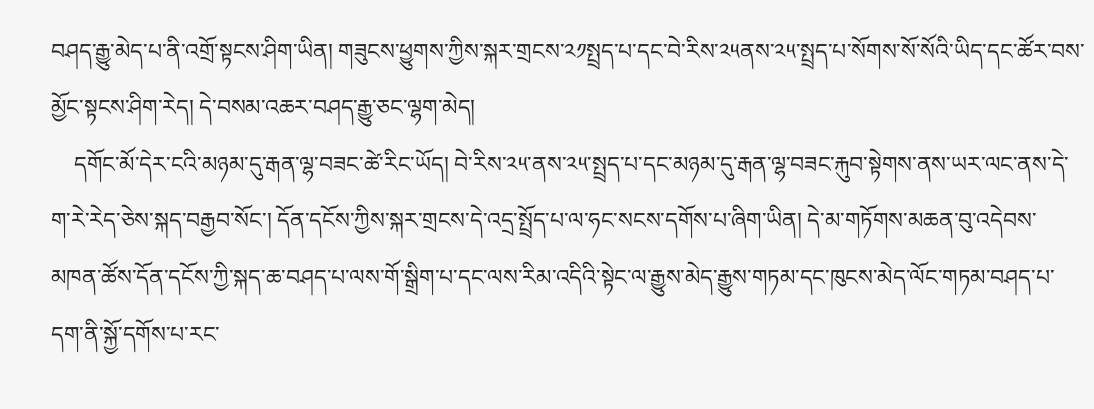བཤད་རྒྱུ་མེད་པ་ནི་འགྲོ་སྟངས་ཤིག་ཡིན། གཟུངས་ཕྱུགས་ཀྱིས་སྐར་གྲངས་༢༡སྤྲད་པ་དང་བེ་རིས་༢༥ནས་༢༥་སྤྲད་པ་སོགས་སོ་སོའི་ཡིད་དང་ཚོར་བས་མྱོང་སྟངས་ཤིག་རེད། དེ་བསམ་འཆར་བཤད་རྒྱུ་ཅང་ལྷག་མེད།
    དགོང་མོ་དེར་ངའི་མཉམ་དུ་རྒན་ལྷ་བཟང་ཚེ་རིང་ཡོད། བེ་རིས་༢༥་ནས་༢༥་སྤྲད་པ་དང་མཉམ་དུ་རྒན་ལྷ་བཟང་རྐུབ་སྟེགས་ནས་ཡར་ལང་ནས་དེ་ག་རེ་རེད་ཅེས་སྐད་བརྒྱབ་སོང་། དོན་དངོས་ཀྱིས་སྐར་གྲངས་དེ་འདྲ་སྤྲོད་པ་ལ་ཧང་སངས་དགོས་པ་ཞིག་ཡིན། དེ་མ་གཏོགས་མཆན་བུ་འདེབས་མཁན་ཚོས་དོན་དངོས་ཀྱི་སྐད་ཆ་བཤད་པ་ལས་གོ་སྒྲིག་པ་དང་ལས་རིམ་འདིའི་སྟེང་ལ་རྒྱུས་མེད་རྒྱུས་གཏམ་དང་ཁུངས་མེད་ལོང་གཏམ་བཤད་པ་དག་ནི་སྐྱོ་དགོས་པ་རང་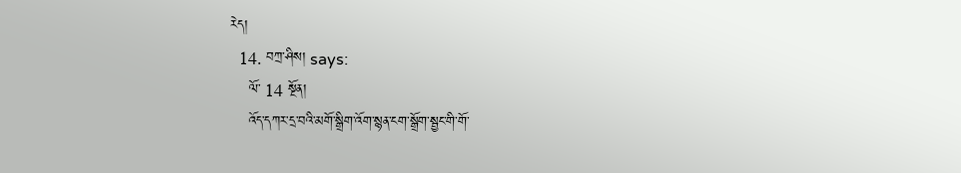རེད།
  14. བཀྲ་ཤིས། says:
    ལོ་ 14 སྔོན།
    འོད་དཀར་དྲ་བའི་མགོ་སྒྲིག་འོག་སྙན་ངག་སྒྲོག་སྦྱང་གི་གོ་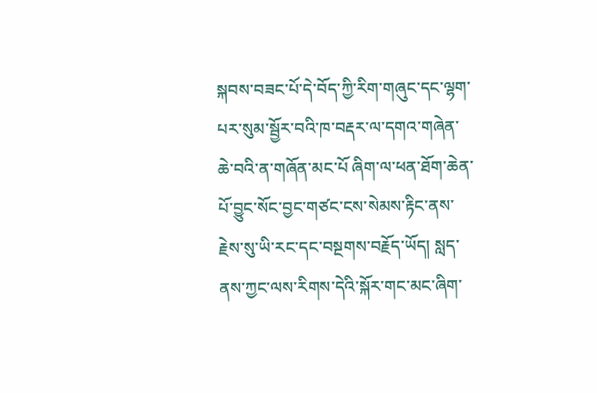སྐབས་བཟང་པོ་དེ་བོད་ཀྱི་རིག་གཞུང་དང་ལྷག་པར་སུམ་སྦྱོར་བའི་ཁ་བརྡར་ལ་དགའ་གཞེན་ཆེ་བའི་ན་གཞོན་མང་པོ ཞིག་ལ་ཕན་ཐོག་ཆེན་པོ་བྱུང་སོང་བྱང་གཙང་ངས་སེམས་རྟིང་ནས་རྗེས་སུ་ཡི་རང་དང་བསྔགས་བརྗོད་ཡོད། སླད་ནས་ཀྱང་ལས་རིགས་དེའི་སྐོར་གང་མང་ཞིག་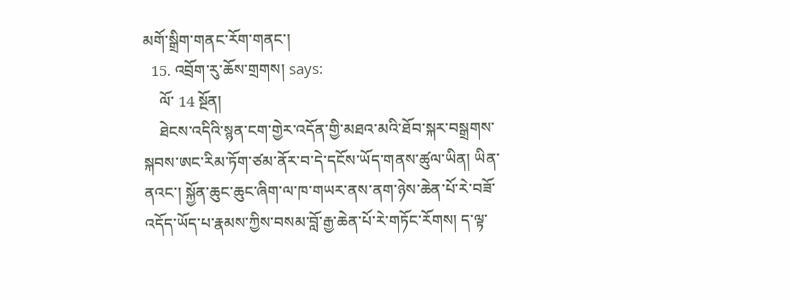མགོ་སྒྲིག་གནང་རོག་གནང་།
  15. འབྲོག་རུ་ཆོས་གྲགས། says:
    ལོ་ 14 སྔོན།
    ཐེངས་འདིའི་སྙན་ངག་གྱེར་འདོན་གྱི་མཐའ་མའི་ཐོབ་སྐར་བསྒྲགས་སྐབས་ཨང་རིམ་ཏོག་ཙམ་ནོར་བ་དེ་དངོས་ཡོད་གནས་ཚུལ་ཡིན། ཡིན་ནའང་། སྐྱོན་ཆུང་ཆུང་ཞིག་ལ་ཁ་གཡར་ནས་ནག་ཉེས་ཆེན་པོ་རེ་བཟོ་འདོད་ཡོད་པ་རྣམས་ཀྱིས་བསམ་བློ་རྒྱ་ཆེན་པོ་རེ་གཏོང་རོགས། ད་ལྟ་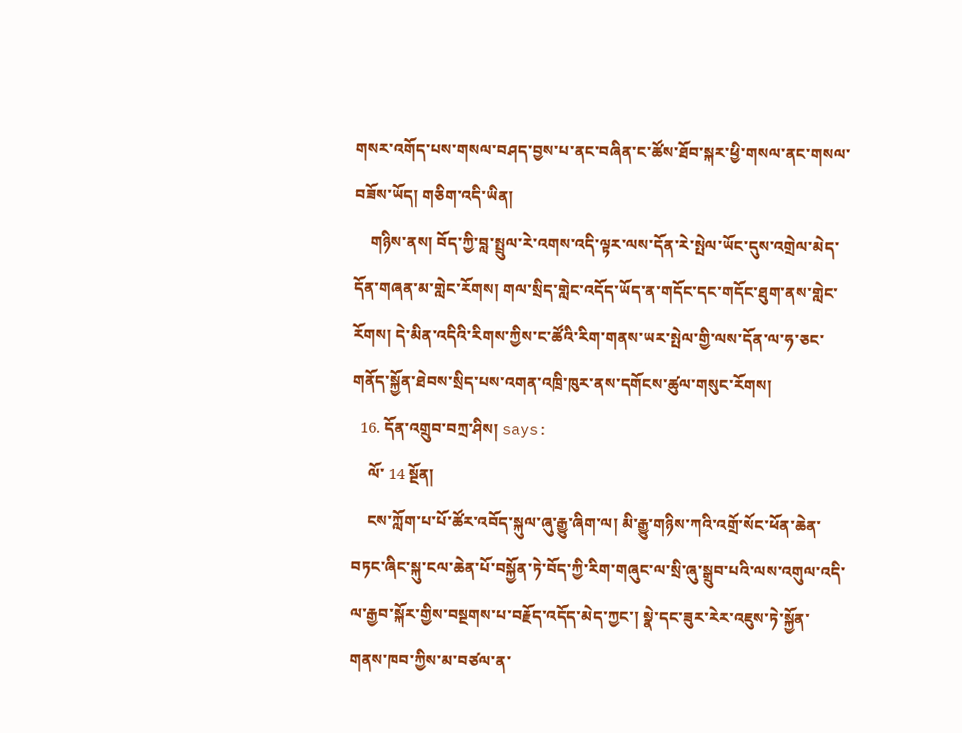གསར་འགོད་པས་གསལ་བཤད་བྱས་པ་ནང་བཞིན་ང་ཚོས་ཐོབ་སྐར་ཕྱི་གསལ་ནང་གསལ་བཟོས་ཡོད། གཅིག་འདི་ཡིན།
    གཉིས་ནས། བོད་ཀྱི་བླ་སྤྲུལ་རེ་འགས་འདི་ལྟར་ལས་དོན་རེ་སྤེལ་ཡོང་དུས་འགྲེལ་མེད་དོན་གཞན་མ་གླེང་རོགས། གལ་སྲིད་གླེང་འདོད་ཡོད་ན་གདོང་དང་གདོང་ཐུག་ནས་གླེང་རོགས། དེ་མིན་འདིའི་རིགས་ཀྱིས་ང་ཚོའི་རིག་གནས་ཡར་སྤེལ་གྱི་ལས་དོན་ལ་ཧ་ཅང་གནོད་སྐྱོན་ཐེབས་སྲིད་པས་འགན་འཁྲི་ཁུར་ནས་དགོངས་ཚུལ་གསུང་རོགས།
  16. དོན་འགྲུབ་བཀྲ་ཤིས། says:
    ལོ་ 14 སྔོན།
    ངས་ཀློག་པ་པོ་ཚོར་འབོད་སྐུལ་ཞུ་རྒྱུ་ཞིག་ལ། མི་རྒྱུ་གཉིས་ཀའི་འགྲོ་སོང་ཕོན་ཆེན་བཏང་ཞིང་སྐུ་ངལ་ཆེན་པོ་བསྐྱོན་ཏེ་བོད་ཀྱི་རིག་གཞུང་ལ་སྲི་ཞུ་སྒྲུབ་པའི་ལས་འགུལ་འདི་ལ་རྒྱབ་སྐོར་གྱིས་བསྔགས་པ་བརྗོད་འདོད་མེད་ཀྱང་། སྣེ་དང་ཟུར་རེར་འཇུས་ཏེ་སྐྱོན་གནས་ཁབ་ཀྱིས་མ་བཙལ་ན་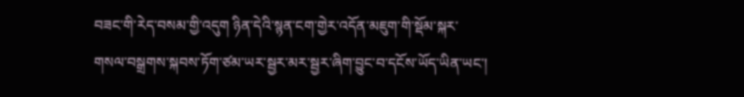བཟང་གི་རེད་བསམ་གྱི་འདུག ཉིན་དེའི་སྙན་ངག་གྱེར་འདོན་མཇུག་གི་སྡོམ་སྐར་གསལ་བསྒྲགས་སྐབས་ཏོག་ཙམ་ཡར་སྦྱར་མར་སྦྱར་ཞིག་བྱུང་བ་དངོས་ཡོད་ཡིན་ཡང་།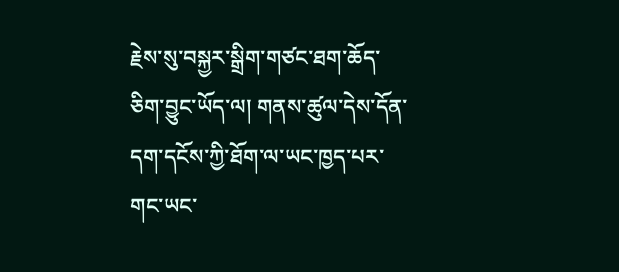རྗེས་སུ་བསྐྱར་སྒྲིག་གཙང་ཐག་ཆོད་ཅིག་བྱུང་ཡོད་ལ། གནས་ཚུལ་དེས་དོན་དག་དངོས་ཀྱི་ཐོག་ལ་ཡང་ཁྱད་པར་གང་ཡང་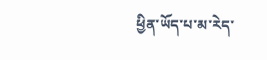ཕྱིན་ཡོད་པ་མ་རེད་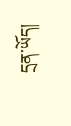དྲན་ཡོད།